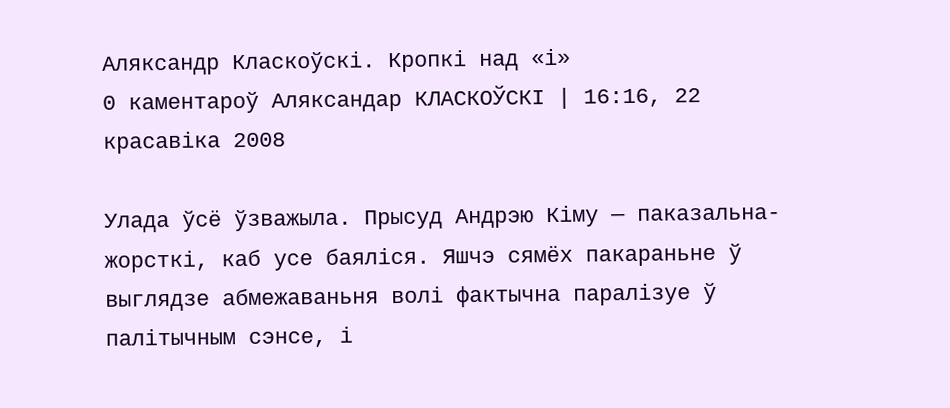Аляксандр Класкоўскі. Кропкі над «і»
0 каментароў Аляксандар КЛАСКОЎСКІ | 16:16, 22 красавiка 2008

Улада ўсё ўзважыла. Прысуд Андрэю Кіму — паказальна-жорсткі, каб усе баяліся. Яшчэ сямёх пакараньне ў выглядзе абмежаваньня волі фактычна паралізуе ў палітычным сэнсе, і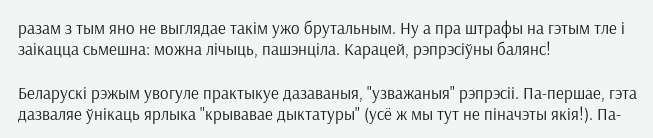разам з тым яно не выглядае такім ужо брутальным. Ну а пра штрафы на гэтым тле і заікацца сьмешна: можна лічыць, пашэнціла. Карацей, рэпрэсіўны балянс!

Беларускі рэжым увогуле практыкуе дазаваныя, "узважаныя" рэпрэсіі. Па-першае, гэта дазваляе ўнікаць ярлыка "крывавае дыктатуры" (усё ж мы тут не піначэты якія!). Па-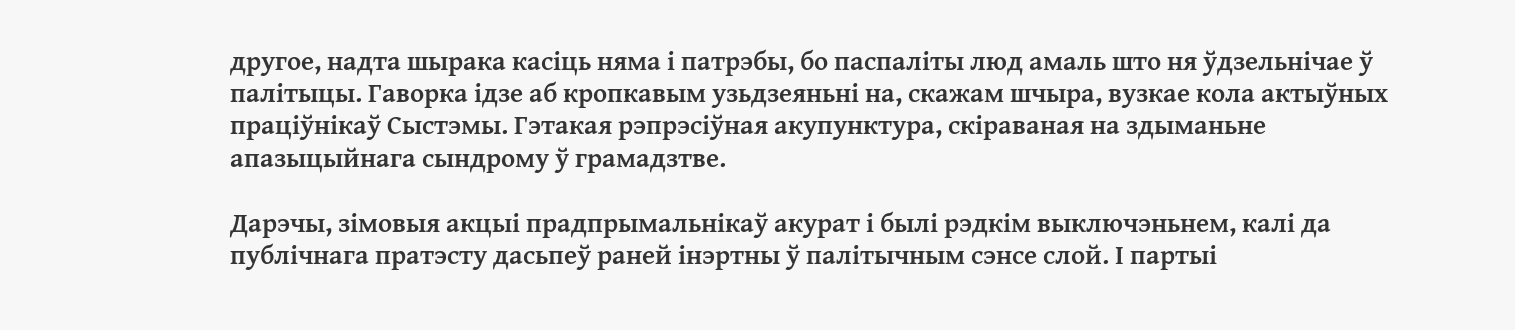другое, надта шырака касіць няма і патрэбы, бо паспаліты люд амаль што ня ўдзельнічае ў палітыцы. Гаворка ідзе аб кропкавым узьдзеяньні на, скажам шчыра, вузкае кола актыўных праціўнікаў Сыстэмы. Гэтакая рэпрэсіўная акупунктура, скіраваная на здыманьне апазыцыйнага сындрому ў грамадзтве.

Дарэчы, зімовыя акцыі прадпрымальнікаў акурат і былі рэдкім выключэньнем, калі да публічнага пратэсту дасьпеў раней інэртны ў палітычным сэнсе слой. І партыі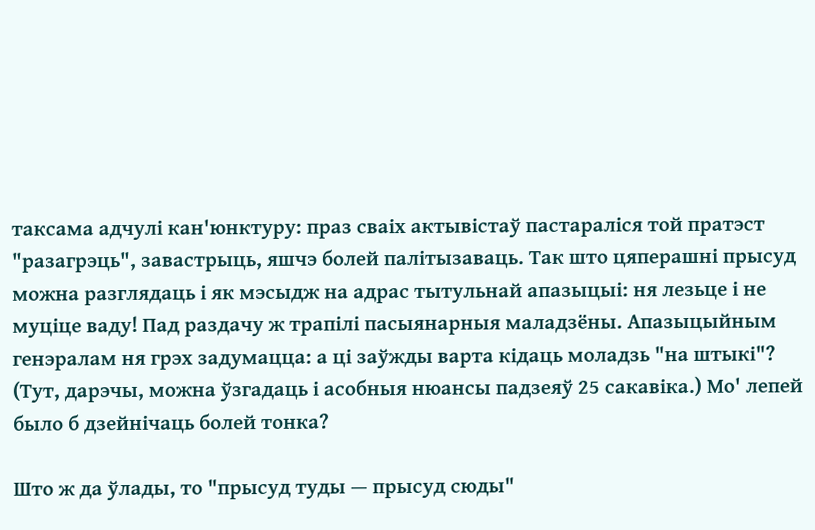таксама адчулі кан'юнктуру: праз сваіх актывістаў пастараліся той пратэст "разагрэць", завастрыць, яшчэ болей палітызаваць. Так што цяперашні прысуд можна разглядаць і як мэсыдж на адрас тытульнай апазыцыі: ня лезьце і не муціце ваду! Пад раздачу ж трапілі пасыянарныя маладзёны. Апазыцыйным генэралам ня грэх задумацца: а ці заўжды варта кідаць моладзь "на штыкі"? (Тут, дарэчы, можна ўзгадаць і асобныя нюансы падзеяў 25 сакавіка.) Мо' лепей было б дзейнічаць болей тонка?

Што ж да ўлады, то "прысуд туды — прысуд сюды"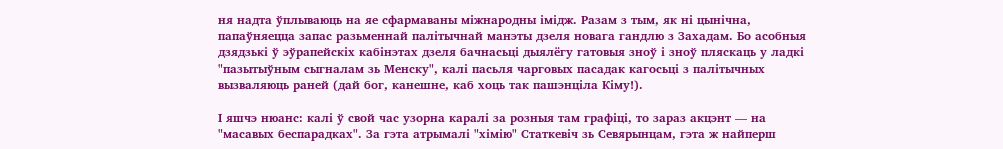ня надта ўплываюць на яе сфармаваны міжнародны імідж. Разам з тым, як ні цынічна, папаўняецца запас разьменнай палітычнай манэты дзеля новага гандлю з Захадам. Бо асобныя дзядзькі ў эўрапейскіх кабінэтах дзеля бачнасьці дыялёгу гатовыя зноў і зноў пляскаць у ладкі "пазытыўным сыгналам зь Менску", калі пасьля чарговых пасадак кагосьці з палітычных вызваляюць раней (дай бог, канешне, каб хоць так пашэнціла Кіму!).

І яшчэ нюанс: калі ў свой час узорна каралі за розныя там графіці, то зараз акцэнт — на "масавых беспарадках". За гэта атрымалі "хімію" Статкевіч зь Севярынцам, гэта ж найперш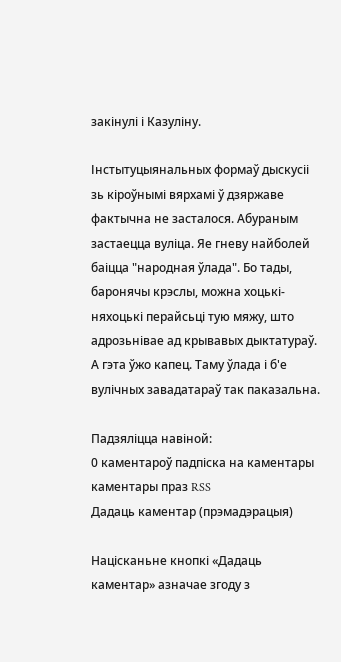закінулі і Казуліну.

Інстытуцыянальных формаў дыскусіі зь кіроўнымі вярхамі ў дзяржаве фактычна не засталося. Абураным застаецца вуліца. Яе гневу найболей баіцца "народная ўлада". Бо тады, баронячы крэслы, можна хоцькі-няхоцькі перайсьці тую мяжу, што адрозьнівае ад крывавых дыктатураў. А гэта ўжо капец. Таму ўлада і б'е вулічных завадатараў так паказальна.

Падзяліцца навіной:
0 каментароў падпіска на каментары   каментары праз RSS
Дадаць каментар (прэмадэрацыя)

Націсканьне кнопкі «Дадаць каментар» азначае згоду з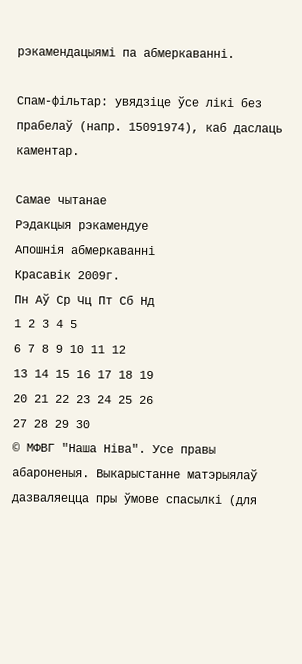рэкамендацыямі па абмеркаванні.

Спам-фільтар: увядзіце ўсе лікі без прабелаў (напр. 15091974), каб даслаць каментар.

Самае чытанае
Рэдакцыя рэкамендуе
Апошнія абмеркаванні
Красавiк 2009г.
Пн Аў Ср Чц Пт Сб Нд
1 2 3 4 5
6 7 8 9 10 11 12
13 14 15 16 17 18 19
20 21 22 23 24 25 26
27 28 29 30
© МФВГ "Наша Нiва". Усе правы абароненыя. Выкарыстанне матэрыялаў дазваляецца пры ўмове спасылкі (для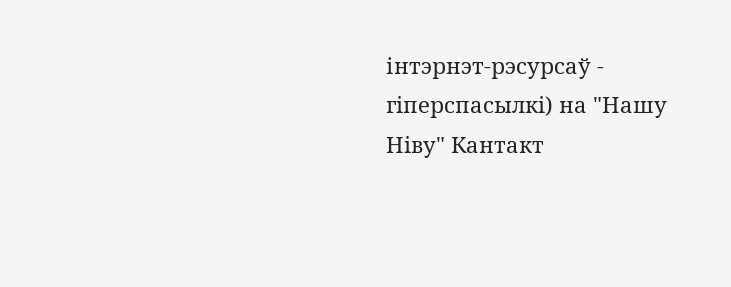інтэрнэт-рэсурсаў - гiперспасылкi) на "Нашу Нiву" Кантакт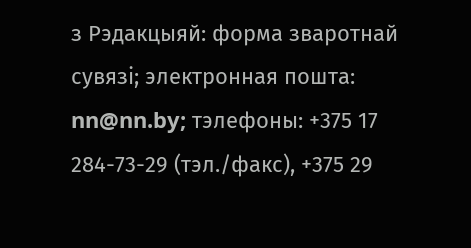з Рэдакцыяй: форма зваротнай сувязі; электронная пошта: nn@nn.by; тэлефоны: +375 17 284-73-29 (тэл./факс), +375 29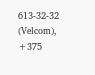613-32-32 (Velcom), +375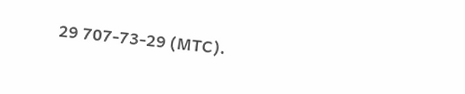29 707-73-29 (МТС).